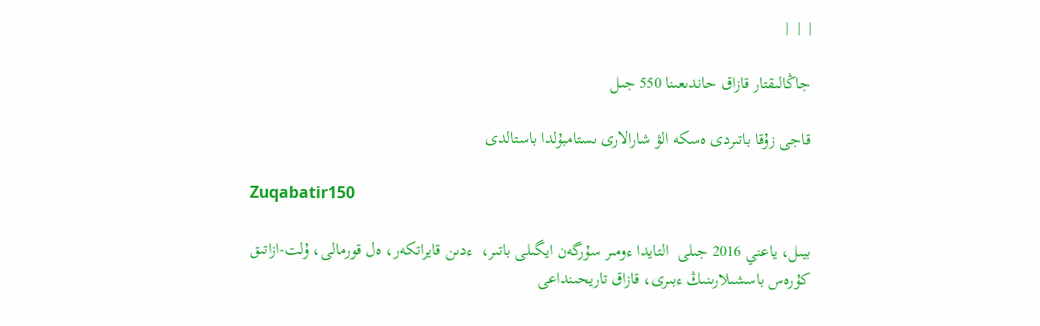|  |  |

جاڭالىقتار قازاق حاندىعىنا 550 جىل

قاجى زۇقا باتىردى ەسكە الۋ شارالارى ىستامبۇلدا باستالدى

Zuqabatir150

بيىل، ياعني 2016 جىلى  التايدا ءومىر سۇرگەن ايگىلى باتىر،  ءدىن قايراتكەر، ەل قورمالى، ۇلت-ازاتىق كۇرەس باسشىلارىنىڭ ءبىرى، قازاق تاريحىنداعى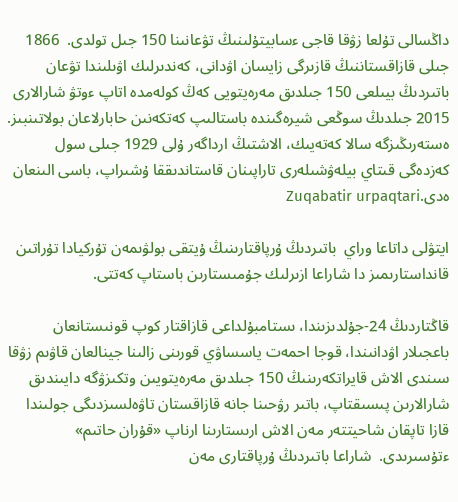داڭسالى تۇلعا زۋقا قاجى ءسابيتۇلىنىڭ تۋعانىنا 150 جىل تولدى.  1866 جىلى قازاقستاننىڭ قازىرگى زايسان اۋدانى، كەندىرلىك اۋىلىندا تۋعان باتىردىڭ بيىلعى 150 جىلدىق مەرەيتويى كەڭ كولەمدە اتاپ ءوتۋ شارالارى 2015 جىلدىڭ سوڭعى شيرەگىندە باستالىپ كەتكەنىن حابارلاعان بولاتىنبىز. ەستەرىڭىزگە سالا كەتەيىك، الاشتىڭ ارداگەر ۇلى 1929 جىلى سول كەزدەگى قىتاي بيلەۋشىلەرى تاراپىنان قاستاندىققا ۇشىراپ، باسى الىنعان ەدى.Zuqabatir urpaqtari

ايتۋلى داتاعا وراي  باتىردىڭ ۇرپاقتارىنىڭ ۇيتقى بولۋىمەن تۇركيادا تۇراتىن قانداستارىمىز دا شاراعا ازىرلىك جۇمىستارىن باستاپ كەتتى.

قاڭتاردىڭ 24-جۇلدىزىندا، ىستامبۇلداعى قازاقتار كوپ قونىستانعان باعجىلار اۋدانىندا، قوجا احمەت ياسساۋي قورىنى زالىنا جينالعان قاۋىم زۋقا سىندى الاش قايراتكەرىنىڭ 150 جىلدىق مەرەيتويىن وتكىزۋگە دايىندىق شارالارىن پىسىقتاپ، باتىر رۋحىنا جانە قازاقستان تاۋەلسىزدىگى جولىندا قازا تاپقان شاحيتتەر مەن الاش ارىستارىنا ارناپ «قۇران حاتىم» ءتۇسىرىدى.  شاراعا باتىردىڭ ۇرپاقتارى مەن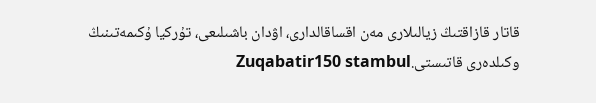قاتار قازاقتىڭ زيالىلارى مەن اقساقالدارى، اۋدان باشىلىعى، تۇركيا ۇكىمەتىنىڭ وكىلدەرى قاتىستى.Zuqabatir150 stambul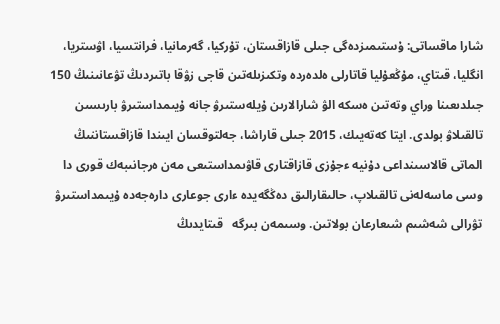شارا ماقساتى: ۇستىمىزدەگى جىلى قازاقستان، تۇركيا، گەرمانيا، فرانتسيا، اۋستريا، انگليا، قىتاي، مۇڭعۇليا قاتارلى ەلدەردە وتكىزىلەتىن قاجى زۋقا باتىردىڭ تۋعانىنىڭ 150 جىلدىعىنا وراي وتەتىن ەسكە الۋ شارالارىن ۇيلەستىرۋ جانە ۇيىمداستىرۋ بارىسىن تالقىلاۋ بولدى. ايتا كەتەيىك، 2015 جىلى قاراشا، جەلتوقسان ايىندا قازاقستاننىڭ الماتى قالاسىنداعى دۇنيە ءجۇزى قازاقتارى قاۋىمداستىعى مەن ەرجانىبەك قورى دا وسى ماسەلەنى تالقىلاپ، حالىقارالىق دەڭگەيدە ءارى جوعارى دارەجەدە ۇيىمداستىرۋ تۋرالى شەشىم شىعارعان بولاتىن. وسىمەن بىرگە   قىتايدىڭ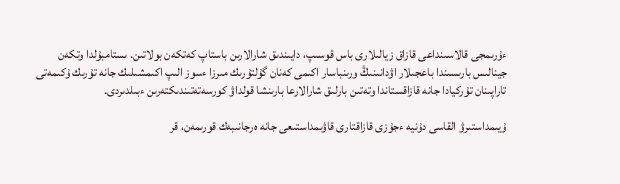ءۇرىمجى قالاسىنداعى قازاق زيالىلارى باس قوسىپ، دايىندىق شارالارىن باستاپ كەتكەن بولاتىن. ىستامبۇلدا وتكەن جينالىس بارىسىندا باعجىلار اۋدانىنىڭ ورىنباسار اكىمى كەنان گۇلتۇرىك مىرزا ءسوز الىپ اكىمشىلىك جانە تۇرىك ۇكىمەتى تاراپىنان تۇركيادا جانە قازاقستاندا وتەتىن بارلىق شارالارعا بارىنشا قولداۋ كورسەتەتىندىكتەرىن ءبىلدىردى.

ۇيىمداستىرۋ القاسى دۇنيە ءجۇزى قازاقتارى قاۋىمداستىعى جانە ەرجانىبەك قورىمەن، قر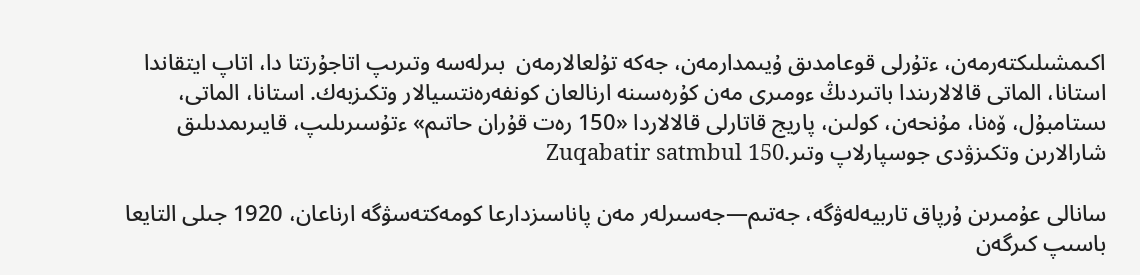اكىمشىلىكتەرمەن، ءتۇرلى قوعامدىق ۇيىمدارمەن، جەكە تۇلعالارمەن  بىرلەسە وتىرىپ اتاجۇرتتا دا، اتاپ ايتقاندا استانا، الماتى قالالارىندا باتىردىڭ ءومىرى مەن كۇرەسىنە ارنالعان كونفەرەنتسيالار وتكىزبەك. استانا، الماتى، ىستامبۇل، ۆەنا، مۇنحەن، كولىن، پاريج قاتارلى قالالاردا «150 رەت قۇران حاتىم» ءتۇسىرىلىپ، قايىرىمدىلىق شارالارىن وتكىزۋدى جوسپارلاپ وتىر.Zuqabatir satmbul 150

سانالى عۇمىرىن ۇرپاق تاربيەلەۋگە، جەتىم—جەسىرلەر مەن پاناسىزدارعا كومەكتەسۋگە ارناعان، 1920 جىلى التايعا باسىپ كىرگەن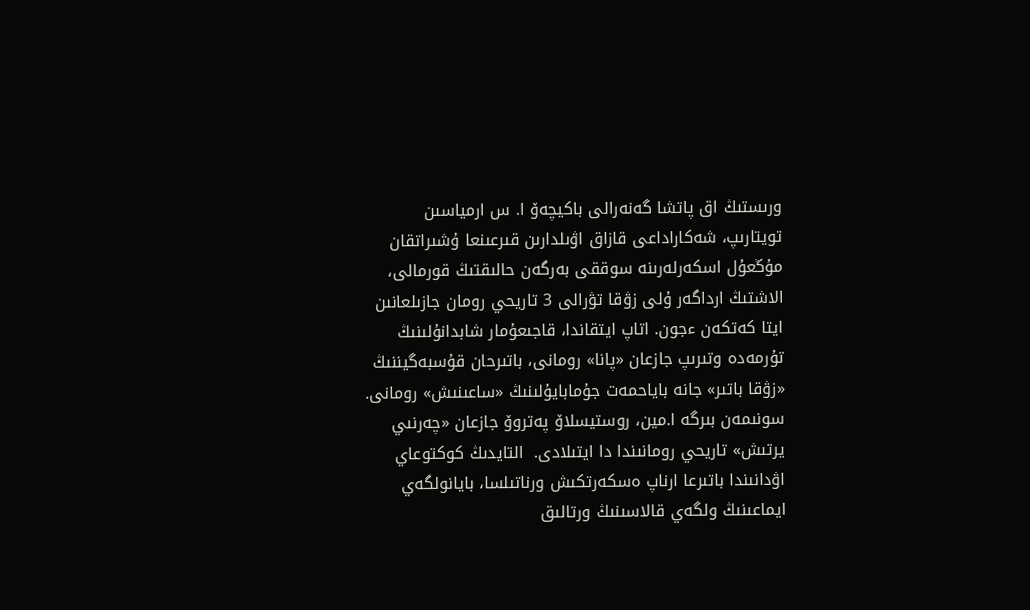ورىستىڭ اق پاتشا گەنەرالى باكيچەۆ ا. س ارمياسىن تويتارىپ، شەكاراداعى قازاق اۋىلدارىن قىرعىنعا ۇشىراتقان مۇڭعۇل اسكەرلەرىنە سوققى بەرگەن حالىقتىڭ قورمالى، الاشتىڭ ارداگەر ۇلى زۋقا تۋرالى 3 تاريحي رومان جازىلعانىن ايتا كەتكەن ءجون. اتاپ ايتقاندا، قاجىعۇمار شابدانۇلىنىڭ تۇرمەدە وتىرىپ جازعان «پانا» رومانى، باتىرحان قۇسبەگيننىڭ «زۋقا باتىر» جانە باياحمەت جۇمابايۇلىنىڭ «ساعىنىش» رومانى. سونىمەن بىرگە ا.مين، روستيسلاۆ پەتروۆ جازعان «چەرنىي يرتىش» تاريحي رومانىندا دا ايتىلادى.  التايدىڭ كوكتوعاي اۋدانىندا باتىرعا ارناپ ەسكەرتكىش ورناتىلسا، بايانولگەي ايماعىنىڭ ولگەي قالاسىنىڭ ورتالىق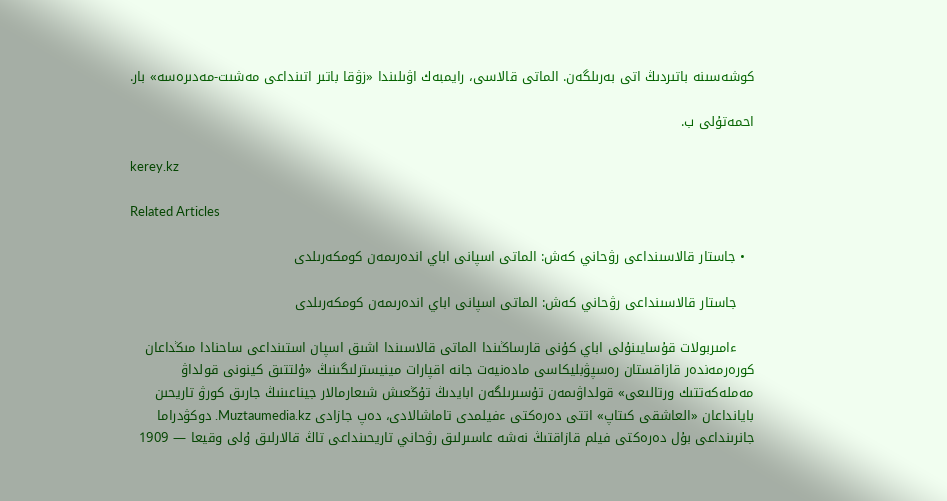كوشەسىنە باتىردىڭ اتى بەرىلگەن. الماتى قالاسى، رايمبەك اۋىلىندا «زۋقا باتىر اتىنداعى مەشىت-مەدىرەسە» بار.

احمەتۇلى ب.

kerey.kz

Related Articles

  • جاستار قالاسىنداعى رۋحاني كەش: الماتى اسپانى اباي اندەرىمەن كومكەرىلدى

    جاستار قالاسىنداعى رۋحاني كەش: الماتى اسپانى اباي اندەرىمەن كومكەرىلدى

    ءامىربولات قۇسايىنۇلى اباي كۇنى قارساڭىندا الماتى قالاسىندا اشىق اسپان استىنداعى ساحنادا مىڭداعان كورەرمەندەر قازاقستان رەسپۋبليكاسى مادەنيەت جانە اقپارات مينيسترلىگىنىڭ «ۇلتتىق كينونى قولداۋ مەملەكەتتىك ورتالىعى» قولداۋىمەن تۇسىرىلگەن ابايدىڭ تۇڭعىش شىعارمالار جيناعىنىڭ جارىق كورۋ تاريحىن بايانداعان «العاشقى كىتاپ» اتتى دەرەكتى ءفيلمدى تاماشالادى، دەپ جازادى Muztaumedia.kz. دوكۋدراما جانرىنداعى بۇل دەرەكتى فيلم قازاقتىڭ نەشە عاسىرلىق رۋحاني تاريحىنداعى تاڭ قالارلىق ۇلى وقيعا — 1909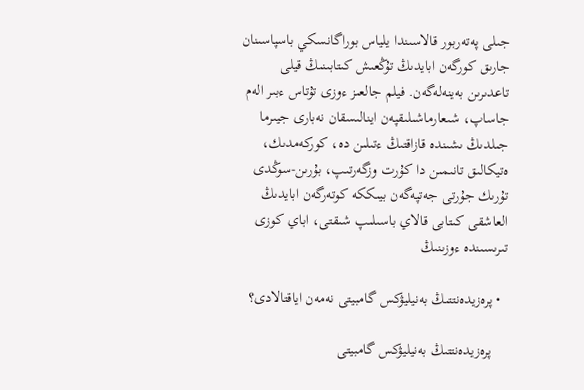جىلى پەتەربور قالاسىندا يلياس بوراگانسكي باسپاسىنان جارىق كورگەن ابايدىڭ تۇڭعىش كىتابىنىڭ قيلى تاعدىرىن بەينەلەگەن. فيلم جالعىز ءوزى تۇتاس ءبىر الەم جاساپ، شىعارماشىلىقپەن اينالىسقان نەبارى جيىرما جىلدىڭ ىشىندە قازاقتىڭ ءتىلىن دە، كوركەمدىك، ەتيكالىق تانىمىن دا كۇرت وزگەرتىپ، بۇرىن-سوڭدى تۇرىك جۇرتى جەتپەگەن بيىككە كوتەرگەن ابايدىڭ العاشقى كىتابى قالاي باسىلىپ شىقتى، اباي كوزى تىرىسىندە ءوزىنىڭ

  • پرەزيدەنتتىڭ بەنيليۋكس گامبيتى نەمەن اياقتالادى؟

    پرەزيدەنتتىڭ بەنيليۋكس گامبيتى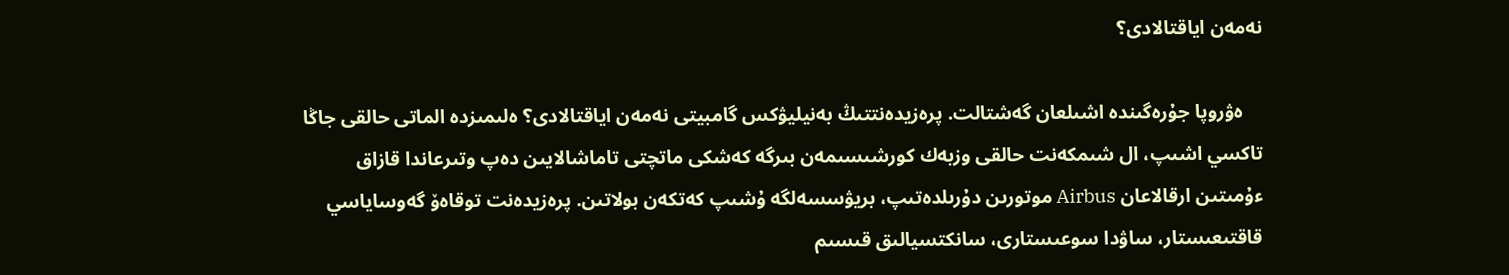نەمەن اياقتالادى؟

    ەۋروپا جۇرەگىندە اشىلعان گەشتالت. پرەزيدەنتتىڭ بەنيليۋكس گامبيتى نەمەن اياقتالادى؟ ەلىمىزدە الماتى حالقى جاڭا تاكسي اشىپ، ال شىمكەنت حالقى وزبەك كورشىسىمەن بىرگە كەشكى ماتچتى تاماشالايىن دەپ وتىرعاندا قازاق ءۇمىتىن ارقالاعان Airbus موتورىن دۇرىلدەتىپ، بريۋسسەلگە ۇشىپ كەتكەن بولاتىن. پرەزيدەنت توقاەۆ گەوساياسي قاقتىعىستار، ساۋدا سوعىستارى، سانكتسيالىق قىسىم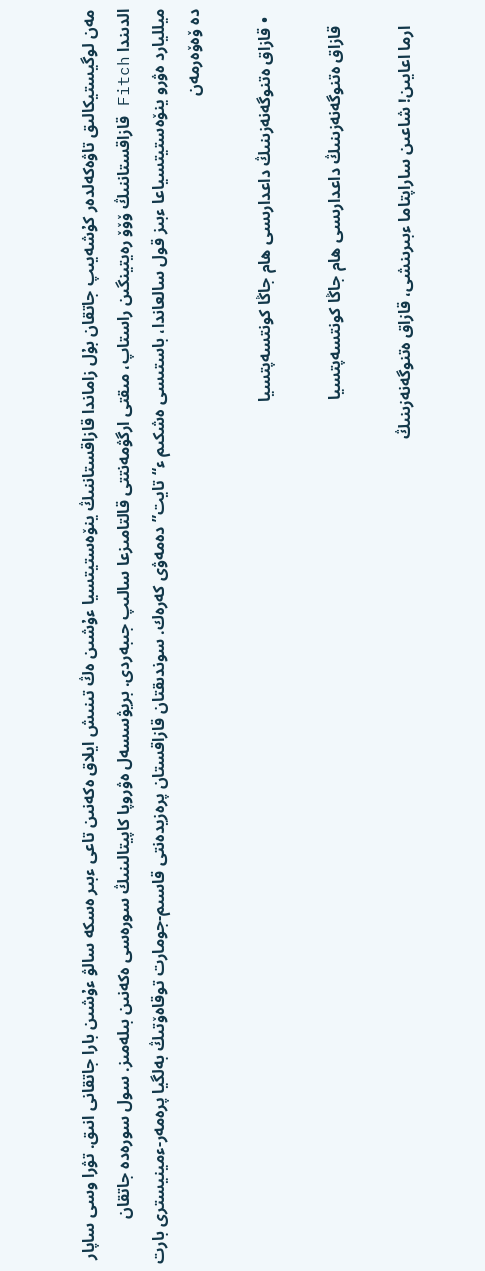مەن لوگيستيكالىق تاۋەكەلدەر كۇشەيىپ جاتقان بۇل زاماندا قازاقستاننىڭ ينۆەستيتسيا ءۇشىن ەڭ تىنىش ايلاق ەكەنىن تاعى ءبىر ەسكە سالۋ ءۇشىن بارا جاتقانى انىق. تۋرا وسى ساپار الدىندا Fitch قازاقستاننىڭ ۆۆۆ رەيتينگىن راستاپ، مىقتى ارگۋمەنتتى قالتامىزعا سالىپ جىبەردى. بريۋسسەل ەۋروپا كاپيتالىنىڭ سورەسى ەكەنىن بىلەمىز. سول سورەدە جاتقان ميلليارد ەۋرو ينۆەستيتسياعا ءبىز قول سالعاندا، باستىسى ەشكىم ء“تايت” دەمەۋى كەرەك. سوندىقتان قازاقستان پرەزيدەنتى قاسىم-جومارت توقاەۆتىڭ بەلگيا پرەمەر-ءمينيسترى بارت دە ۆەۆەرمەن

  • قازاق ەتنوگەنەزىنىڭ داعدارىسى ھام جاڭا كونتسەپتسيا

    قازاق ەتنوگەنەزىنىڭ داعدارىسى ھام جاڭا كونتسەپتسيا

    ارما اعايىن! شاعىن ساراپتاما ءبىرىنشى، قازاق ەتنوگەنەزىنىڭ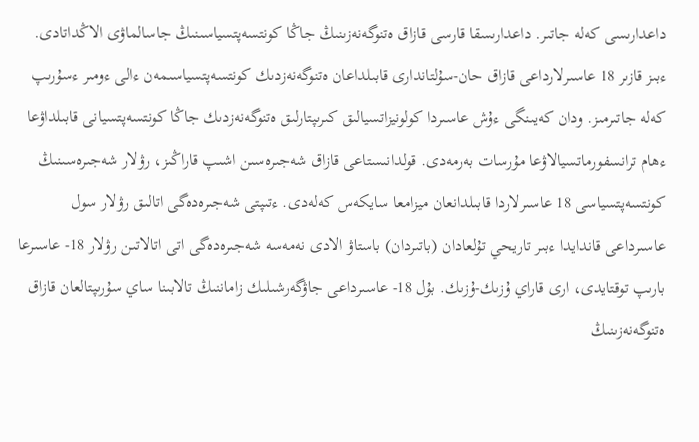داعدارىسى كەلە جاتىر. داعدارىسقا قارسى قازاق ەتنوگەنەزىنىڭ جاڭا كونتسەپتسياسىنىڭ جاسالماۋى الاڭداتادى. ءبىز قازىر 18 عاسىرلارداعى قازاق حان-سۇلتاندارى قابىلداعان ەتنوگەنەزدىك كونتسەپتسياسىمەن ءالى ءومىر ءسۇرىپ كەلە جاتىرمىز. ودان كەيىنگى ءۇش عاسىردا كولونيزاتسيالىق كىرىپتارلىق ەتنوگەنەزدىك جاڭا كونتسەپتسيانى قابىلداۋعا ءھام ترانسفورماتسيالاۋعا مۇرسات بەرمەدى. قولدانىستاعى قازاق شەجىرەسىن اشىپ قاراڭىز، رۋلار شەجىرەسىنىڭ كونتسەپتسياسى 18 عاسىرلاردا قابىلدانعان ميزامعا سايكەس كەلەدى. ءتىپتى شەجىرەدەگى اتالىق رۋلار سول عاسىرداعى قاندايدا ءبىر تاريحي تۇلعادان (باتىردان) باستاۋ الادى نەمەسە شەجىرەدەگى اتى اتالاتىن رۋلار 18- عاسىرعا بارىپ توقتايدى، ارى قاراي ۇزىك-ۇزىك. بۇل 18- عاسىرداعى جاۋگەرشىلىك زاماننىڭ تالابىنا ساي سۇرىپتالعان قازاق ەتنوگەنەزىنىڭ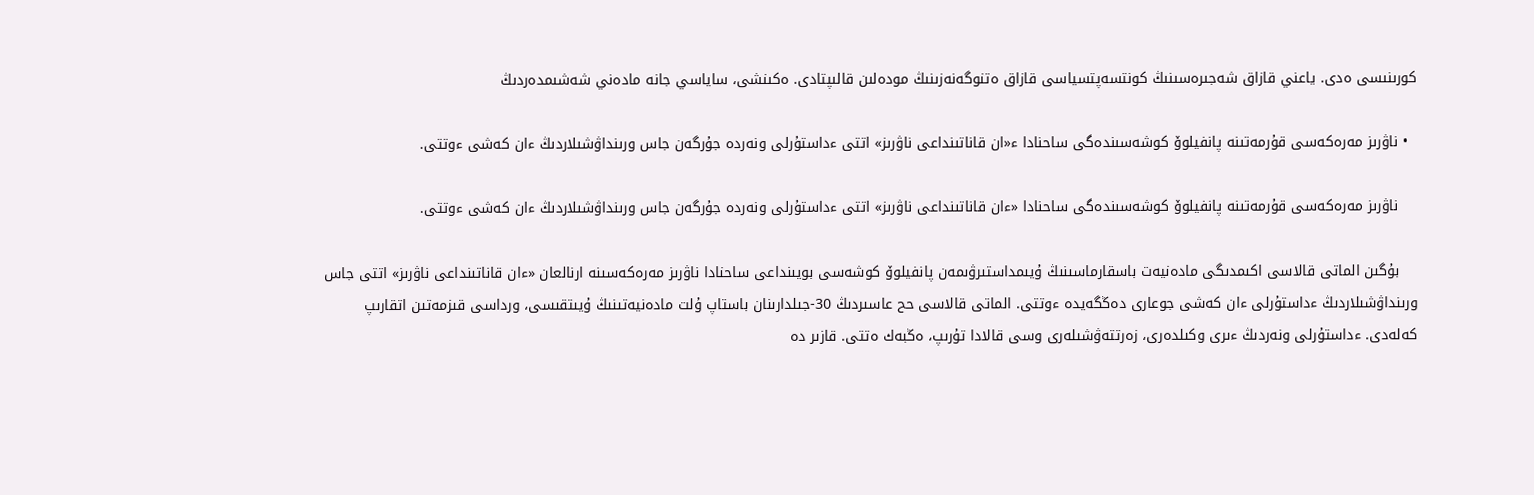كورىنىسى ەدى. ياعني قازاق شەجىرەسىنىڭ كونتسەپتسياسى قازاق ەتنوگەنەزىنىڭ مودەلىن قالىپتادى. ەكىنشى، ساياسي جانە مادەني شەشىمدەردىڭ

  • ناۋرىز مەرەكەسى قۇرمەتىنە پانفيلوۆ كوشەسىندەگى ساحنادا ء«ان قاناتىنداعى ناۋرىز» اتتى ءداستۇرلى ونەردە جۇرگەن جاس ورىنداۋشىلاردىڭ ءان كەشى ءوتتى.

    ناۋرىز مەرەكەسى قۇرمەتىنە پانفيلوۆ كوشەسىندەگى ساحنادا «ءان قاناتىنداعى ناۋرىز» اتتى ءداستۇرلى ونەردە جۇرگەن جاس ورىنداۋشىلاردىڭ ءان كەشى ءوتتى.

    بۇگىن الماتى قالاسى اكىمدىگى مادەنيەت باسقارماسىنىڭ ۇيىمداستىرۋىمەن پانفيلوۆ كوشەسى بويىنداعى ساحنادا ناۋرىز مەرەكەسىنە ارنالعان «ءان قاناتىنداعى ناۋرىز» اتتى جاس ورىنداۋشىلاردىڭ ءداستۇرلى ءان كەشى جوعارى دەڭگەيدە ءوتتى. الماتى قالاسى حح عاسىردىڭ 30-جىلدارىنان باستاپ ۇلت مادەنيەتىنىڭ ۇيىتقىسى، ورداسى قىزمەتىن اتقارىپ كەلەدى. ءداستۇرلى ونەردىڭ ءىرى وكىلدەرى، زەرتتەۋشىلەرى وسى قالادا تۇرىپ، ەڭبەك ەتتى. قازىر دە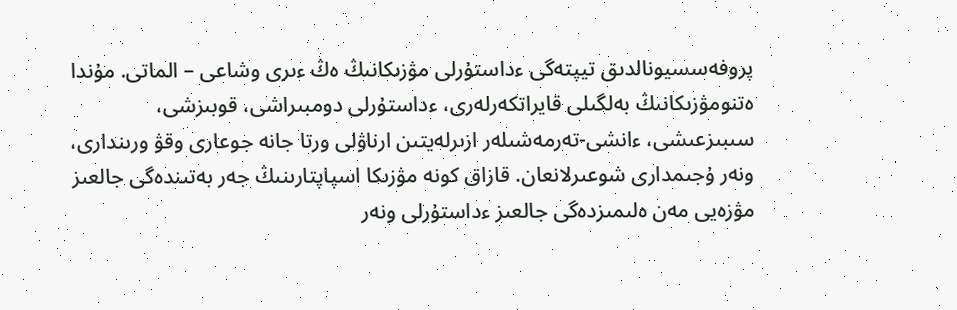پروفەسسيونالدىق تيپتەگى ءداستۇرلى مۋزىكانىڭ ەڭ ءىرى وشاعى – الماتى. مۇندا ەتنومۋزىكانىڭ بەلگىلى قايراتكەرلەرى، ءداستۇرلى دومبىراشى، قوبىزشى، سىبىزعىشى، ءانشى-تەرمەشىلەر ازىرلەيتىن ارناۋلى ورتا جانە جوعارى وقۋ ورىندارى، ونەر ۇجىمدارى شوعىرلانعان. قازاق كونە مۋزىكا اسپاپتارىنىڭ جەر بەتىندەگى جالعىز مۋزەيى مەن ەلىمىزدەگى جالعىز ءداستۇرلى ونەر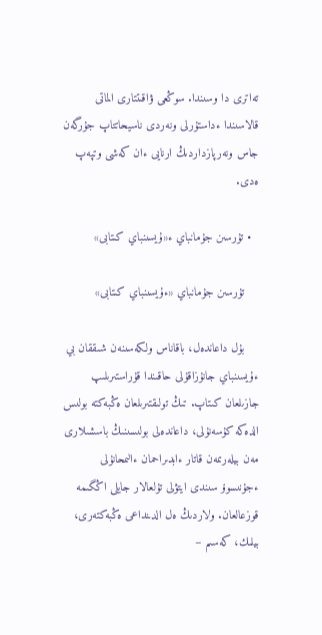تەاترى دا وسىندا. سوڭعى ۋاقىتتارى الماتى قالاسىندا ءداستۇرلى ونەردى ناسيحاتتاپ جۇرگەن جاس ونەرپازداردىڭ ارنايى ءان كەشى وتپەپ ەدى.

  • تۇرسىن جۇمانباي ء«ۇيسىنباي كىتابى»

    تۇرسىن جۇمانباي «ءۇيسىنباي كىتابى»

    بۇل داعاندەل، باقاناس ولكەسىنەن شىققان بي ءۇيسىنباي جانۇزاقۇلى حاقىندا قۇراستىرىلىپ جازىلعان كىتاپ. تىڭ تولىقتىرىلعان ەڭبەكتە بولىس الدەكە كۇسەنۇلى، داعاندەلى بولىسىنىڭ باسشىلارى مەن بيلەرىمەن قاتار ءابدىراحمان ءالىمحانۇلى ءجۇنىسوۆ سىندى ايتۋلى تۇلعالار جايلى اڭگىمە قوزعالعان. ولاردىڭ ەل الدىنداعى ەڭبەكتەرى، بيلىك، كەسىم –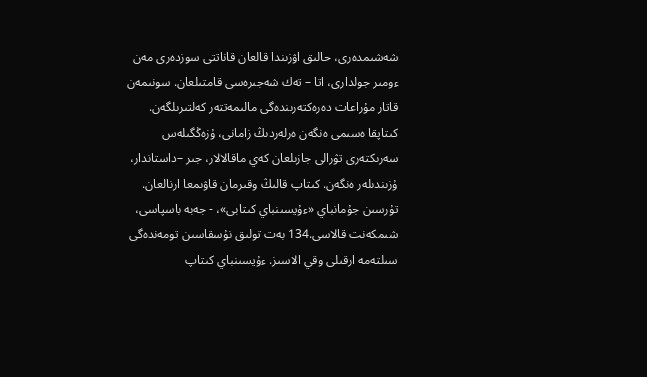شەشىمدەرى، حالىق اۋزىندا قالعان قاناتتى سوزدەرى مەن ءومىر جولدارى، اتا – تەك شەجىرەسى قامتىلعان. سونىمەن قاتار مۇراعات دەرەكتەرىندەگى مالىمەتتەر كەلتىرىلگەن. كىتاپقا ەسىمى ەنگەن ەرلەردىڭ زامانى، ۇزەڭگىلەس سەرىكتەرى تۋرالى جازىلعان كەي ماقالالار، جىر –داستاندار، ۇزىندىلەر ەنگەن. كىتاپ قالىڭ وقىرمان قاۋىمعا ارنالعان. تۇرسىن جۇمانباي «ءۇيسىنباي كىتابى»، - جەبە باسپاسى، شىمكەنت قالاسى.134 بەت تولىق نۇسقاسىن تومەندەگى سىلتەمە ارقىلى وقي الاسىز. ءۇيسىنباي كىتاپ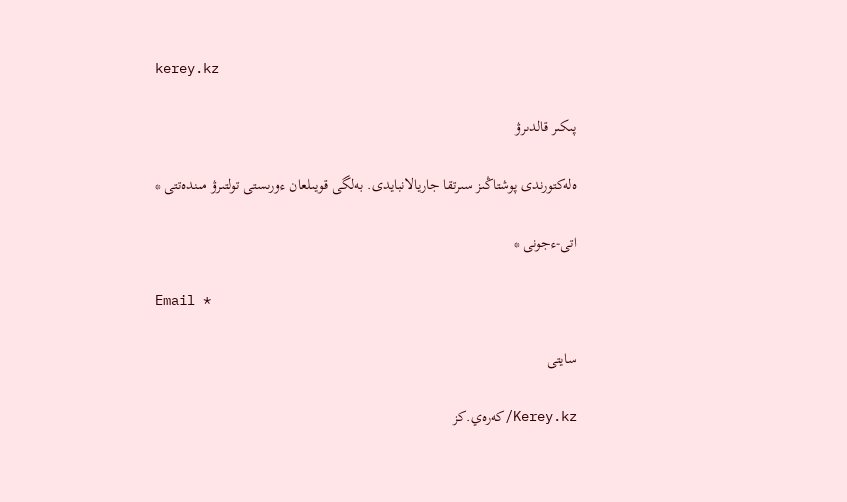kerey.kz

پىكىر قالدىرۋ

ەلەكتورندى پوشتاڭىز سىرتقا جاريالانبايدى. بەلگى قويىلعان ءورىستى تولتىرۋ مىندەتتى *

اتى-ءجونى *

Email *

سايتى

Kerey.kz/كەرەي.كز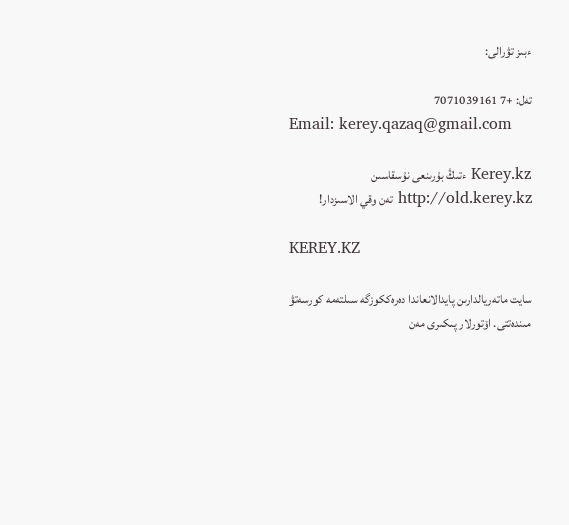ءبىز تۋرالى:

تەل: +7 7071039161
Email: kerey.qazaq@gmail.com

Kerey.kz ءتىڭ بۇرىنعى نۇسقاسىن http://old.kerey.kz تەن وقي الاسىزدار!

KEREY.KZ

سايت ماتەريالدارىن پايدالانعاندا دەرەككوزگە سىلتەمە كورسەتۋ مىندەتتى. اۆتورلار پىكىرى مەن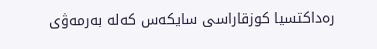رەداكتسيا كوزقاراسى سايكەس كەلە بەرمەۋى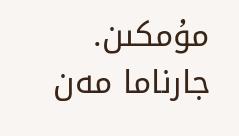مۇمكىن. جارناما مەن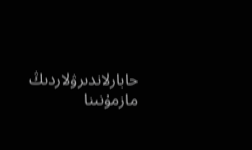حابارلاندىرۋلاردىڭ مازمۇنىنا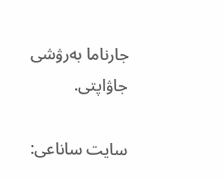جارناما بەرۋشى جاۋاپتى.

سايت ساناعى: